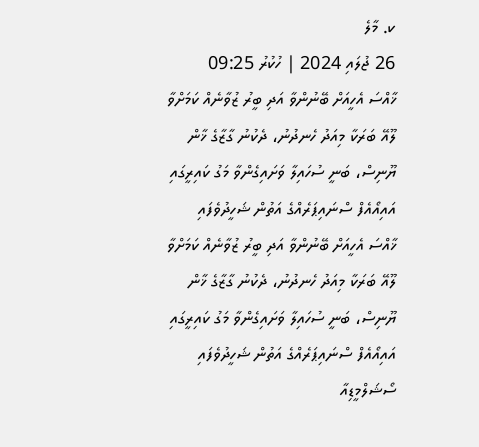ކ. މާލެ
26 ޖުލައި 2024 | ހުކުރު 09:25
ޚާއްސަ އެހީއަށް ބޭނުންވާ އަދި ބީރު ޒުވާނެއް ކަމަށްވާ ލޫއޭ ބަރަކާ މިއަދު ހެނދުނު، ދެކުނު ގާޒާގެ ޚާން ޔޫނިސް، ބަނީ ސުހައިލާ ވަށައިގެންވާ މަގު ކައިރީގައި އައިއޯއެފް ސްނައިޕަރެއްގެ އަތުން ޝަހީދުވެފައި
ޚާއްސަ އެހީއަށް ބޭނުންވާ އަދި ބީރު ޒުވާނެއް ކަމަށްވާ ލޫއޭ ބަރަކާ މިއަދު ހެނދުނު، ދެކުނު ގާޒާގެ ޚާން ޔޫނިސް، ބަނީ ސުހައިލާ ވަށައިގެންވާ މަގު ކައިރީގައި އައިއޯއެފް ސްނައިޕަރެއްގެ އަތުން ޝަހީދުވެފައި
ސޯޝަލްމީޑިއާ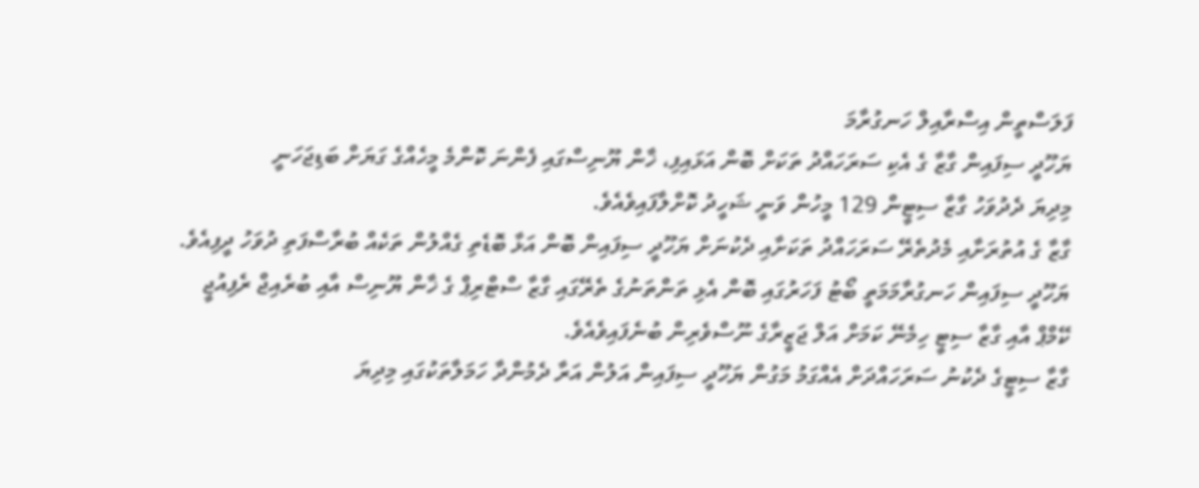ފަލަސްތީން އިސްރާއިލް ހަނގުރާމަ
ޔަހޫދީ ސިފައިން ގާޒާ ގެ އެކި ސަރަހައްދު ތަކަށް ބޮން އަޅައިފި، ޚާން ޔޫނިސްގައި ފެންނަ ކޮންމެ މީހެއްގެ ގަޔަށް ބަޑިޖަހަނީ
މިދިޔަ ދެދުވަހު ގާޒާ ސިޓީން 129 މީހުން ވަނީ ޝަހީދު ކޮށްލާފައިވެއެވެ.
ގާޒާ ގެ އުތުރަށާއި މެދުތެރޭ ސަރަހައްދު ތަކަށާއި ދެކުނަށް ޔަހޫދީ ސިފައިން ބޮން އަޅާ ބޮޑެތި ގެއްލުން ތަކެއް ބުރާސްފަތި ދުވަހު ދީފިއެވެ.
ޔަހޫދީ ސިފައިން ހަނގުރާމަމަތީ ބޯޓު ފަހަރުގައި ބޮން އެޅި ތަންތަނުގެ ތެރޭގައި ގާޒާ ސްޓްރިޕް ގެ ޚާން ޔޫނިސް އާއި ބުރެއިޖް ރެފިއުޖީ ކޭމްޕް އާއި ގާޒާ ސިޓީ ހިމެނޭ ކަމަށް އަލް ޖަޒީރާގެ ނޫސްވެރިން ބުނެފައިވެއެވެ.
ގާޒާ ސިޓީގެ ދެކުނު ސަރަހައްދަށް އެއްގަމު މަގުން ޔަހޫދީ ސިފައިން އަލުން އަރާ ދެމުންދާ ހަމަލާތަކުގައި މިދިޔަ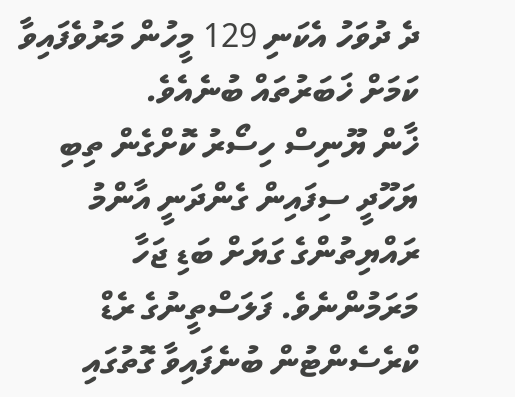ދެ ދުވަހު އެކަނި 129 މީހުން މަރުވެފައިވާ ކަމަށް ޚަބަރުތައް ބުނެއެވެ.
ޚާން ޔޫނިސް ހިސޯރު ކޮށްގެން ތިބި ޔަހޫދީ ސިފައިން ގެންދަނީ އާންމު ރައްޔިތުންގެ ގަޔަށް ބަޑި ޖަހާ މަރަމުންނެވެ. ފަލަސްތީނުގެ ރެޑް ކްރެސެންޓުން ބުނެފައިވާ ގޮތުގައި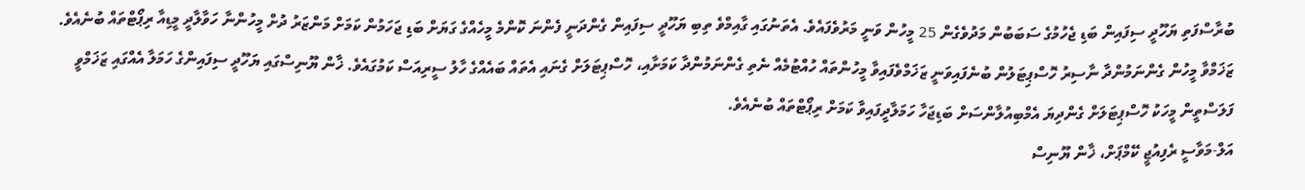ބުރާސްފަތި ޔަހޫދީ ސިފައިން ބަޑި ޖެހުމުގެ ސަބަބުން މަދުވެގެން 25 މީހުން ވަނީ މަރުވެފައެވެ. އެތަނުގައި ގާއިމްވެ ތިބި ޔަހޫދީ ސިފައިން ގެންދަނީ ފެންނަ ކޮންމެ މީހެއްގެ ގަޔަށް ބަޑި ޖަހަމުން ކަމަށް މަންޒަރު ދުށް މީހުންނާ ހަވާލާދީ މީޑިއާ ރިޕޯޓްތައް ބުނެއެވެ. ޒަޚަމްވާ މީހުން ގެންނަމުންދާ ނާސިރު ހޮސްޕިޓަލުން ބުނެފައިވަނީ ޒަޚަމްވެފައިވާ މީހުންތައް ހުއްޓުމެއް ނެތި ގެންނަމުންދާ ކަމަށާއި، ހޮސްޕިޓަލަށް ގެނައި އެތައް ބައެއްގެ ހާލު ސީރިއަސް ކަމުގައެވެ. ޚާން ޔޫނިސްގައި ޔަހޫދީ ސިފައިންގެ ހަމަލާ އެއްގައި ޒަޚަމްވީ ފަލަސްތީން މީހަކު ހޮސްޕިޓަލަށް ގެންދިޔަ އެމްބިއުލާންސަށް ބަޑިޖަހާ ހަމަލާދީފައިވާ ކަމަށް ރިޕޯޓްތައް ބުނެއެވެ.
އަލް-މަވާސީ ރެފިއުޖީ ކޭމްޕަށް، ޚާން ޔޫނިސް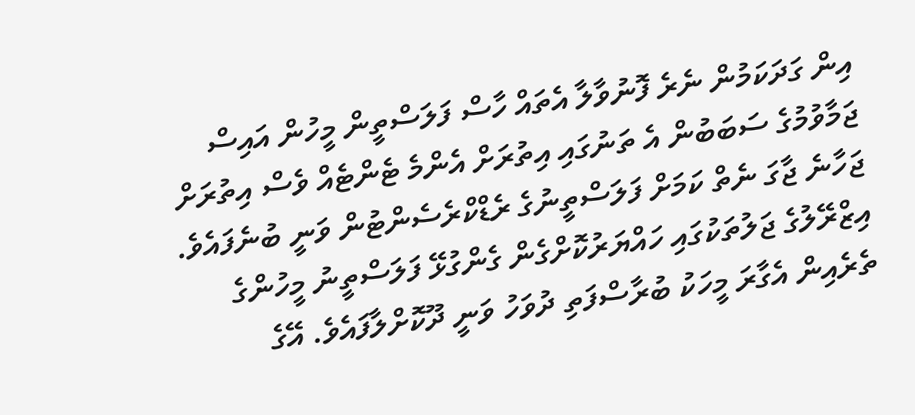އިން ގަދަކަމުން ނެރެ ފޮނުވާލާ އެތައް ހާސް ފަލަސްތީން މީހުން އައިސް ޖަމާވުމުގެ ސަބަބުން އެ ތަނުގައި އިތުރަށް އެންމެ ޓެންޓެއް ވެސް އިތުރަށް ޖަހާނެ ޖާގަ ނެތް ކަމަށް ފަލަސްތީނުގެ ރެޑްކްރެސެންޓުން ވަނީ ބުނެފައެވެ.
އިޒްރޭލުގެ ޖަލުތަކުގައި ހައްޔަރުކޮށްގެން ގެންގުޅޭ ފަލަސްތީނު މީހުންގެ ތެރެއިން އެގާރަ މީހަކު ބުރާސްފަތި ދުވަހު ވަނީ ދޫކޮށްލާފައެވެ. އޭގެ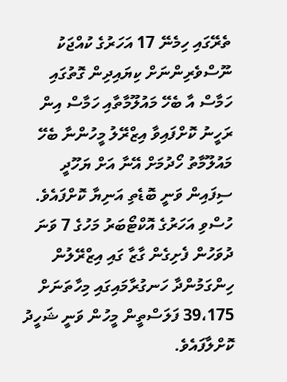ތެރޭގައި ހިމެނޭ 17 އަހަރުގެ ކުއްޖަކު ނޫސްވެރިންނަށް ކިޔައިދިން ގޮތުގައި ހަމާސް އާ ބެހޭ މައުލޫމާތާއި ހަމާސް އިން ރަހީނު ކޮށްފައިވާ އިޒްރޭލު މީހުންނާ ބެހޭ މައުލޫމާތު ހޯދުމަށް އޭނާ އަށް ޔަހޫދީ ސިފައިން ވަނީ ބޮޑެތި އަނިޔާ ކޮށްފައެވެ.
ހުސްވި އަހަރުގެ އޮކްޓޯބަރު މަހުގެ 7 ވަނަ ދުވަހުން ފެށިގެން ގާޒާ ގައި އިޒްރޭލުން ހިންގަމުންދާ ހަނގުރާމައިގައި މިހާތަނަށް 39،175 ފަލަސްތީން މީހުން ވަނީ ޝަހީދު ކޮށްލާފައެވެ.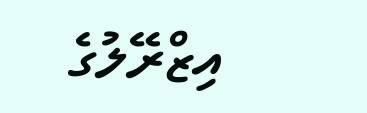އިޒްރޭލުގެ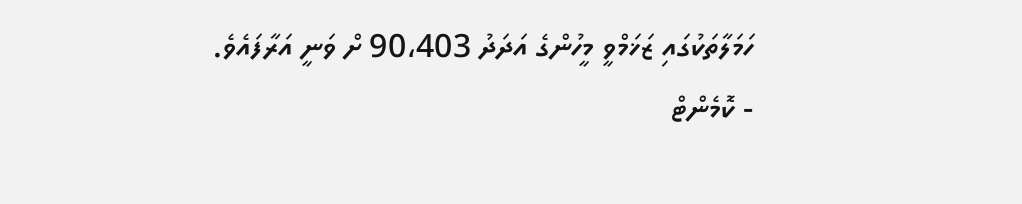ހަމަލާތަކުގައި ޒަޚަމްވީ މީހުންގެ އަދަދު 90،403 ށް ވަނީ އަރާފައެވެ.
- ކޮމެންޓް